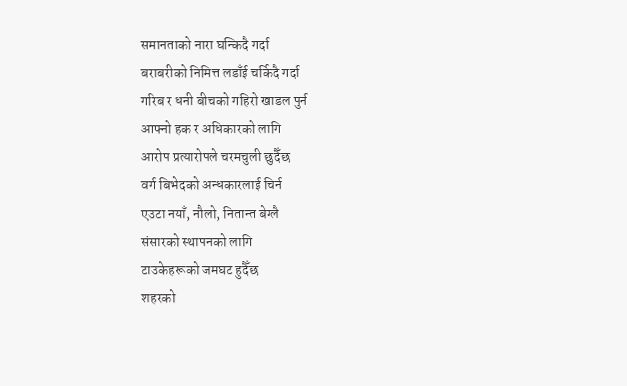समानताको नारा घन्किदै गर्दा
बराबरीको निमित्त लडाँई चर्किदै गर्दा
गरिब र धनी बीचको गहिरो खाडल पुर्न
आफ्नो हक र अधिकारको लागि
आरोप प्रत्यारोपले चरमचुली छुदैँछ
वर्ग बिभेदको अन्धकारलाई चिर्न
एउटा नयाँ, नौलो, नितान्त बेग्लै
संसारको स्थापनको लागि
टाउकेहरूको जमघट हुदैँछ
शहरको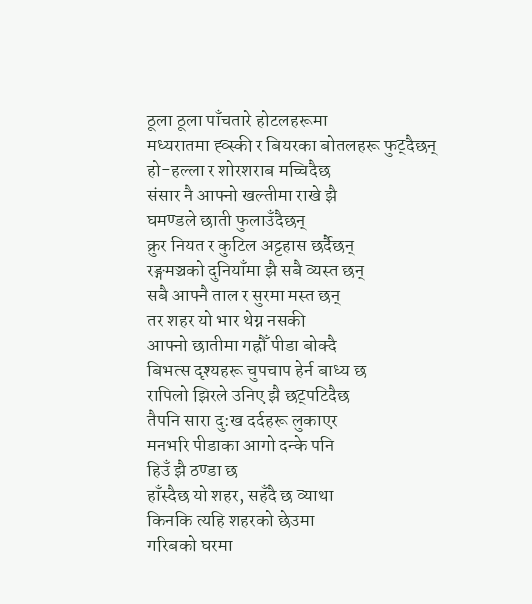ठूला ठूला पाँचतारे होटलहरूमा
मध्यरातमा ह्व्स्की र बियरका बोतलहरू फुट्दैछन्
हो-हल्ला र शोरशराब मच्चिदैछ
संसार नै आफ्नो खल्तीमा राखे झै
घमण्डले छाती फुलाउँदैछन्
क्रुर नियत र कुटिल अट्टहास छर्दैछन्
रङ्गमञ्चको दुनियाँमा झै सबै व्यस्त छन्
सबै आफ्नै ताल र सुरमा मस्त छन्
तर शहर यो भार थेग्न नसकी
आफ्नो छातीमा गह्रौँ पीडा बोक्दै
बिभत्स दृश्यहरू चुपचाप हेर्न बाध्य छ
रापिलो झिरले उनिए झै छट्पटिदैछ
तैपनि सारा दु:ख दर्दहरू लुकाएर
मनभरि पीडाका आगो दन्के पनि
हिउँ झै ठण्डा छ
हाँस्दैछ यो शहर, सहँदै छ व्याथा
किनकि त्यहि शहरको छेउमा
गरिबको घरमा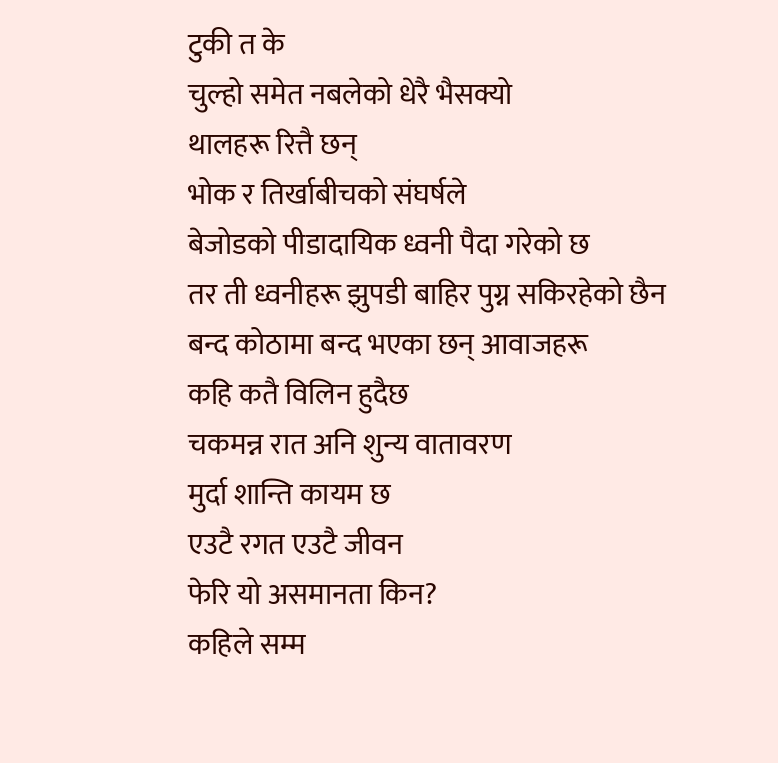टुकी त के
चुल्हो समेत नबलेको धेरै भैसक्यो
थालहरू रित्तै छन्
भोक र तिर्खाबीचको संघर्षले
बेजोडको पीडादायिक ध्वनी पैदा गरेको छ
तर ती ध्वनीहरू झुपडी बाहिर पुग्न सकिरहेको छैन
बन्द कोठामा बन्द भएका छन् आवाजहरू
कहि कतै विलिन हुदैछ
चकमन्न रात अनि शुन्य वातावरण
मुर्दा शान्ति कायम छ
एउटै रगत एउटै जीवन
फेरि यो असमानता किन?
कहिले सम्म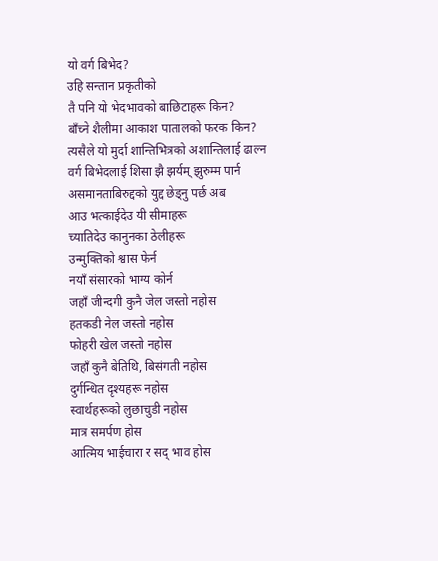यो वर्ग बिभेद?
उहि सन्तान प्रकृतीको
तै पनि यो भेदभावको बाछिटाहरू किन?
बाँच्ने शैलीमा आकाश पातालको फरक किन?
त्यसैले यो मुर्दा शान्तिभित्रको अशान्तिलाई ढाल्न
वर्ग बिभेदलाई शिसा झै झर्यम् झुरुम्म पार्न
असमानताबिरुद्दको युद्द छेड्नु पर्छ अब
आउ भत्काईदेउ यी सीमाहरू
च्यातिदेउ कानुनका ठेलीहरू
उन्मुक्तिको श्वास फेर्न
नयाँ संसारको भाग्य कोर्न
जहाँ जीन्दगी कुनै जेल जस्तो नहोस
हतकडी नेल जस्तो नहोस
फोहरी खेल जस्तो नहोस
जहाँ कुनै बेतिथि, बिसंगती नहोस
दुर्गन्धित दृश्यहरू नहोस
स्वार्थहरूको लुछाचुडी नहोस
मात्र समर्पण होस
आत्मिय भाईचारा र सद् भाव होस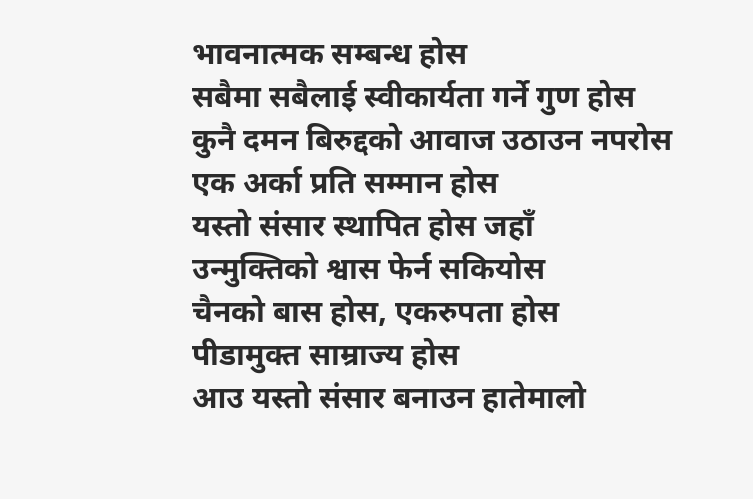भावनात्मक सम्बन्ध होस
सबैमा सबैलाई स्वीकार्यता गर्ने गुण होस
कुनै दमन बिरुद्दको आवाज उठाउन नपरोस
एक अर्का प्रति सम्मान होस
यस्तो संसार स्थापित होस जहाँ
उन्मुक्तिको श्वास फेर्न सकियोस
चैनको बास होस, एकरुपता होस
पीडामुक्त साम्राज्य होस
आउ यस्तो संसार बनाउन हातेमालो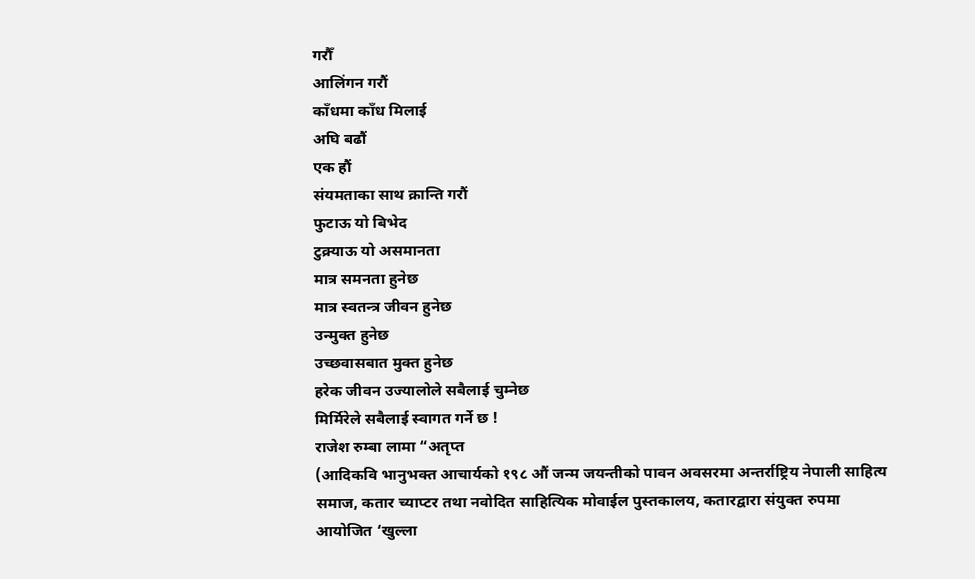गरौँ
आलिंगन गरौं
काँधमा काँध मिलाई
अघि बढौं
एक हौं
संयमताका साथ क्रान्ति गरौं
फुटाऊ यो बिभेद
टुक्र्याऊ यो असमानता
मात्र समनता हुनेछ
मात्र स्वतन्त्र जीवन हुनेछ
उन्मुक्त हुनेछ
उच्छवासबात मुक्त हुनेछ
हरेक जीवन उज्यालोले सबैलाई चुम्नेछ
मिर्मिरेले सबैलाई स्वागत गर्ने छ !
राजेश रुम्बा लामा “अतृप्त
(आदिकवि भानुभक्त आचार्यको १९८ औं जन्म जयन्तीको पावन अवसरमा अन्तर्राष्ट्रिय नेपाली साहित्य समाज, कतार च्याप्टर तथा नवोदित साहित्यिक मोवाईल पुस्तकालय, कतारद्वारा संयुक्त रुपमा आयोजित ‘खुल्ला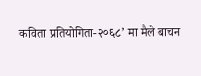कविता प्रतियोगिता-२०६८’ मा मैले बाचन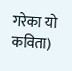गरेका यो कविता)